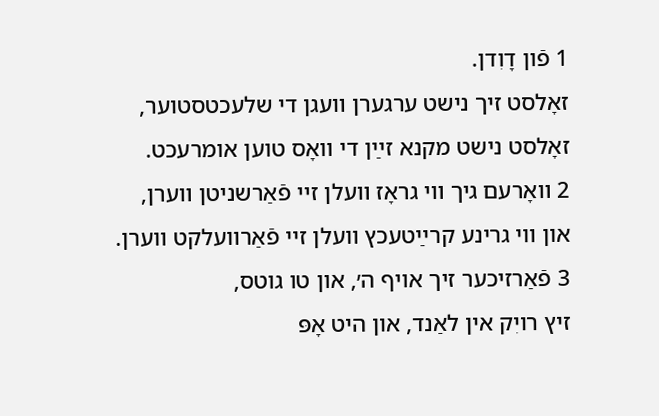1 פֿון דָוִדן.
זאָלסט זיך נישט ערגערן װעגן די שלעכטסטוער,
זאָלסט נישט מקנא זײַן די װאָס טוען אומרעכט.
2 װאָרעם גיך װי גראָז װעלן זײ פֿאַרשניטן װערן,
און װי גרינע קרײַטעכץ װעלן זײ פֿאַרװעלקט װערן.
3 פֿאַרזיכער זיך אױף ה׳, און טו גוטס,
זיץ רויִק אין לאַנד, און היט אָפּ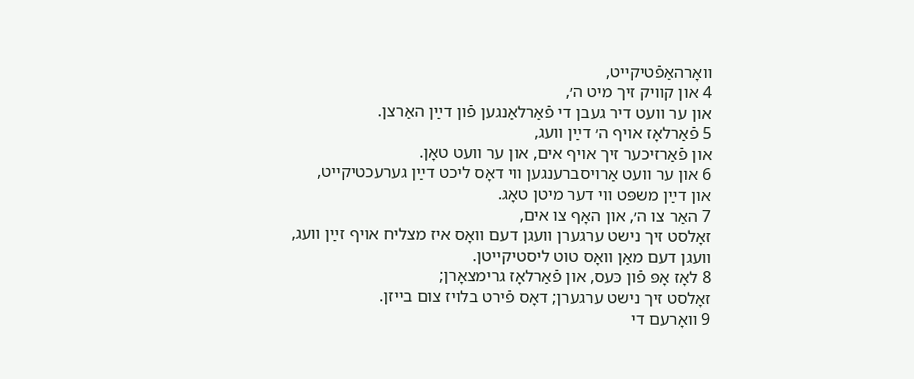װאָרהאַפֿטיקײט,
4 און קװיק זיך מיט ה׳,
און ער װעט דיר געבן די פֿאַרלאַנגען פֿון דײַן האַרצן.
5 פֿאַרלאָז אױף ה׳ דײַן װעג,
און פֿאַרזיכער זיך אױף אים, און ער װעט טאָן.
6 און ער װעט אַרױסברענגען װי דאָס ליכט דײַן גערעכטיקײט,
און דײַן משפּט װי דער מיטן טאָג.
7 האַר צו ה׳, און האָף צו אים,
זאָלסט זיך נישט ערגערן װעגן דעם װאָס איז מצליח אױף זײַן װעג,
װעגן דעם מאַן װאָס טוט ליסטיקײטן.
8 לאָז אָפּ פֿון כּעס, און פֿאַרלאָז גרימצאָרן;
זאָלסט זיך נישט ערגערן; דאָס פֿירט בלױז צום בײזן.
9 װאָרעם די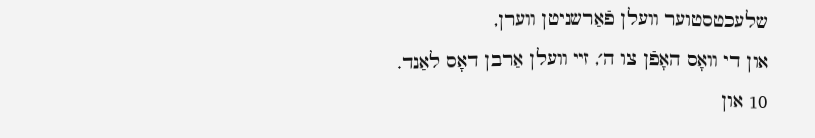שלעכטסטוער װעלן פֿאַרשניטן װערן,
און די װאָס האָפֿן צו ה׳, זײ װעלן אַרבן דאָס לאַנד.
10 און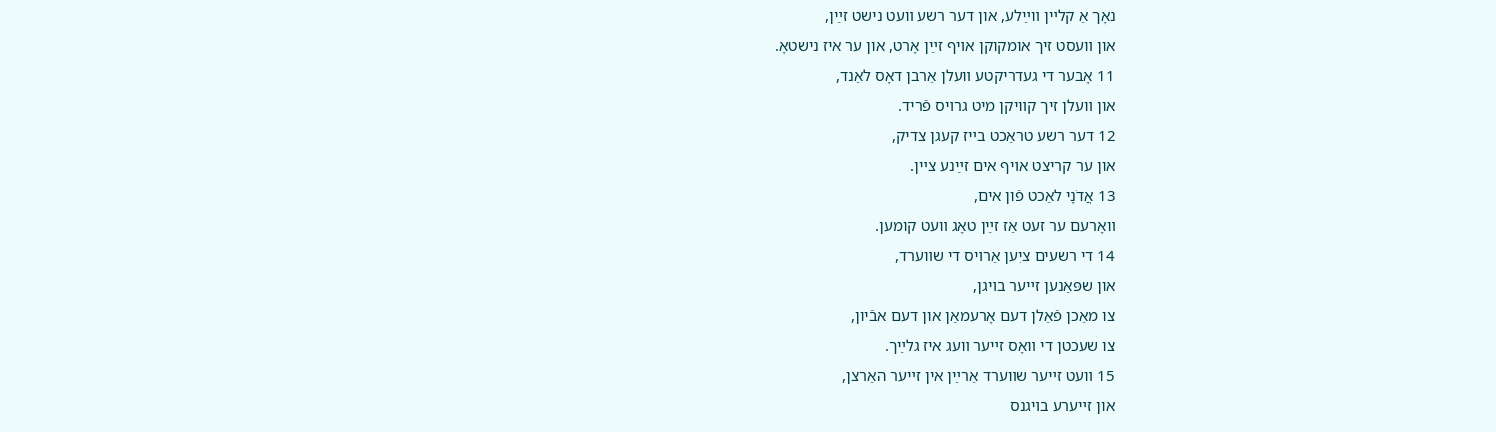נאָך אַ קלײן װײַלע, און דער רשע װעט נישט זײַן,
און װעסט זיך אומקוקן אױף זײַן אָרט, און ער איז נישטאָ.
11 אָבער די געדריקטע װעלן אַרבן דאָס לאַנד,
און װעלן זיך קװיקן מיט גרױס פֿריד.
12 דער רשע טראַכט בײז קעגן צדיק,
און ער קריצט אױף אים זײַנע צײן.
13 אֲדֹנָי לאַכט פֿון אים,
װאָרעם ער זעט אַז זײַן טאָג װעט קומען.
14 די רשעים ציִען אַרױס די שװערד,
און שפּאַנען זײער בױגן,
צו מאַכן פֿאַלן דעם אָרעמאַן און דעם אבֿיון,
צו שעכטן די װאָס זײער װעג איז גלײַך.
15 װעט זײער שװערד אַרײַן אין זײער האַרצן,
און זײערע בױגנס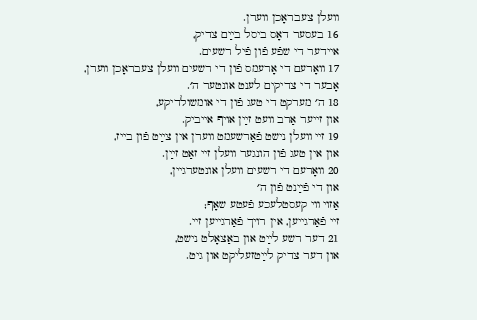װעלן צעבראָכן װערן.
16 בעסער דאָס ביסל בײַם צדיק,
אײדער די שפֿע פֿון פֿיל רשעים.
17 װאָרעם די אָרעמס פֿון די רשעים װעלן צעבראָכן װערן,
אָבער די צדיקים לענט אונטער ה׳.
18 ה׳ מערקט די טעג פֿון די אומשולדיקע,
און זײער אַרב װעט זײַן אױף אײביק.
19 זײ װעלן נישט פֿאַרשעמט װערן אין צײַט פֿון בײז,
און אין טעג פֿון הונגער װעלן זײ זאַט זײַן.
20 װאָרעם די רשעים װעלן אונטערגײן,
און די פֿײַנט פֿון ה׳
אַזױ װי קעסטלעכע פֿעטע שאָף;
זײ פֿאַרגײען, אין רױך פֿאַרגײען זײ.
21 דער רשע לײַט און באַצאָלט נישט,
און דער צדיק לײַטזעליקט און גיט.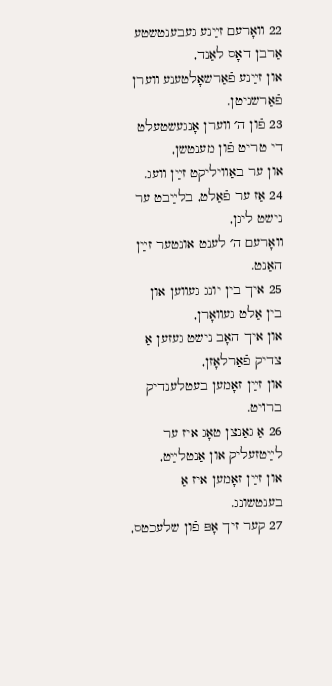22 װאָרעם זײַנע געבענטשטע אַרבן דאָס לאַנד,
און זײַנע פֿאַרשאָלטענע װערן פֿאַרשניטן.
23 פֿון ה׳ װערן אָנגעשטעלט די טריט פֿון מענטשן,
און ער באַװיליקט זײַן װעג.
24 אַז ער פֿאַלט, בלײַבט ער נישט ליגן,
װאָרעם ה׳ לענט אונטער זײַן האַנט.
25 איך בין יונג געװען און בין אַלט געװאָרן,
און איך האָב נישט געזען אַ צדיק פֿאַרלאָזן,
און זײַן זאָמען בעטלענדיק ברױט.
26 אַ גאַנצן טאָג איז ער לײַטזעליק און אַנטלײַט,
און זײַן זאָמען איז אַ בענטשונג.
27 קער זיך אָפּ פֿון שלעכטס,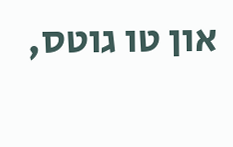און טו גוטס,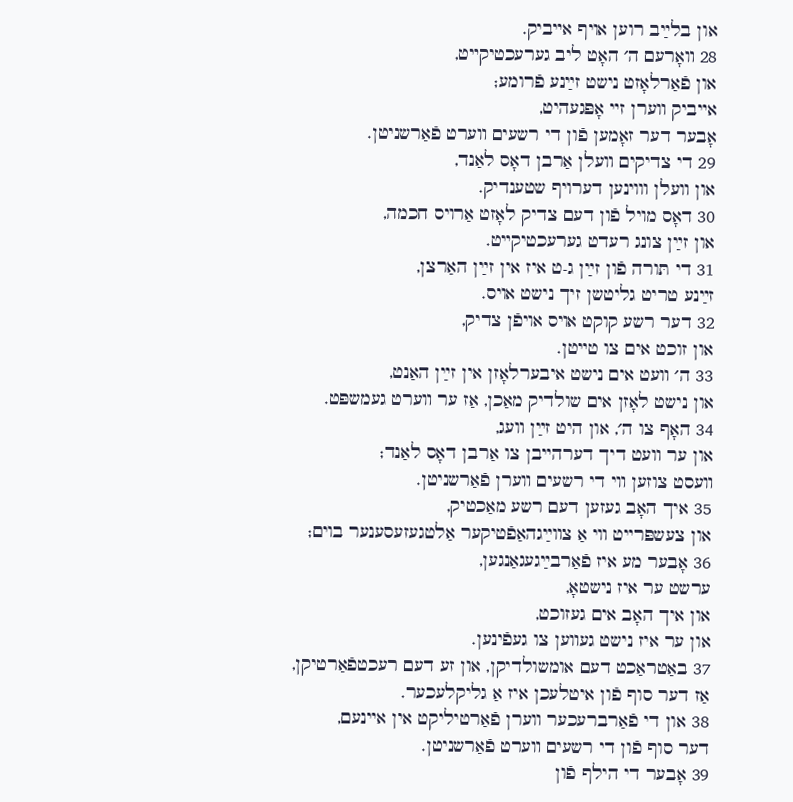און בלײַב רוען אױף אײביק.
28 װאָרעם ה׳ האָט ליב גערעכטיקײט,
און פֿאַרלאָזט נישט זײַנע פֿרומע;
אײביק װערן זײ אָפּגעהיט,
אָבער דער זאָמען פֿון די רשעים װערט פֿאַרשניטן.
29 די צדיקים װעלן אַרבן דאָס לאַנד,
און װעלן װױנען דערױף שטענדיק.
30 דאָס מױל פֿון דעם צדיק לאָזט אַרױס חכמה,
און זײַן צונג רעדט גערעכטיקײט.
31 די תּורה פֿון זײַן ג-ט איז אין זײַן האַרצן,
זײַנע טריט גליטשן זיך נישט אױס.
32 דער רשע קוקט אױס אױפֿן צדיק,
און זוכט אים צו טײטן.
33 ה׳ װעט אים נישט איבערלאָזן אין זײַן האַנט,
און נישט לאָזן אים שולדיק מאַכן, אַז ער װערט געמשפּט.
34 האָף צו ה׳, און היט זײַן װעג,
און ער װעט דיך דערהײבן צו אַרבן דאָס לאַנד;
װעסט צוזען װי די רשעים װערן פֿאַרשניטן.
35 איך האָב געזען דעם רשע מאַכטיק,
און צעשפּרײט װי אַ צװײַגהאַפֿטיקער אַלטגעזעסענער בױם;
36 אָבער מע איז פֿאַרבײַגעגאַנגען,
ערשט ער איז נישטאָ,
און איך האָב אים געזוכט,
און ער איז נישט געװען צו געפֿינען.
37 באַטראַכט דעם אומשולדיקן, און זע דעם רעכטפֿאַרטיקן,
אַז דער סוף פֿון איטלעכן איז אַ גליקלעכער.
38 און די פֿאַרברעכער װערן פֿאַרטיליקט אין אײנעם,
דער סוף פֿון די רשעים װערט פֿאַרשניטן.
39 אָבער די הילף פֿון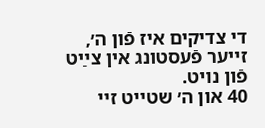די צדיקים איז פֿון ה׳,
זײער פֿעסטונג אין צײַט פֿון נױט.
40 און ה׳ שטײט זײ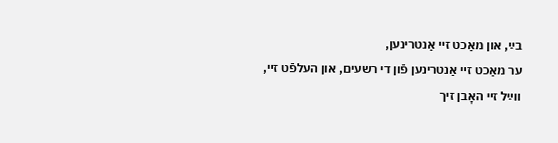בײַ, און מאַכט זײ אַנטרינען,
ער מאַכט זײ אַנטרינען פֿון די רשעים, און העלפֿט זײ,
װײַל זײ האָבן זיך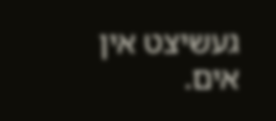געשיצט אין אים.